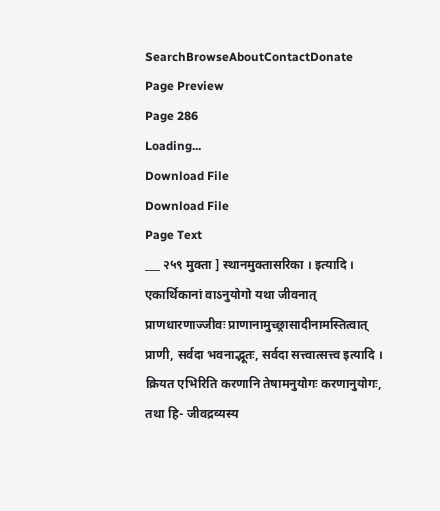SearchBrowseAboutContactDonate
Page Preview
Page 286
Loading...
Download File
Download File
Page Text
___ २५९ मुक्ता ] स्थानमुक्तासरिका । इत्यादि । एकार्थिकानां वाऽनुयोगो यथा जीवनात् प्राणधारणाज्जीवः प्राणानामुच्छ्रासादीनामस्तित्वात् प्राणी, सर्वदा भवनाद्भूतः, सर्वदा सत्त्वात्सत्त्व इत्यादि । क्रियत एभिरिति करणानि तेषामनुयोगः करणानुयोगः, तथा हि- जीवद्रव्यस्य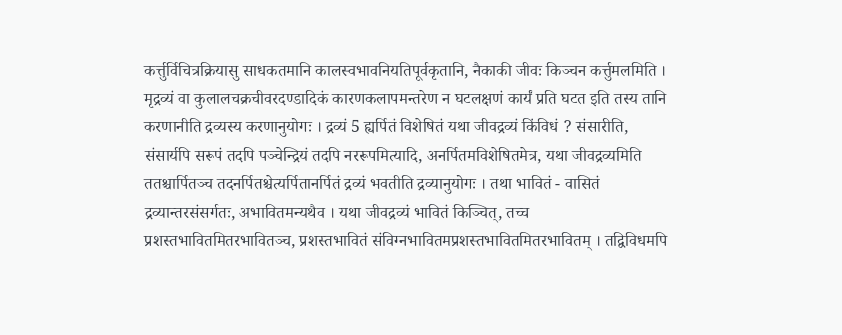कर्त्तुर्विचित्रक्रियासु साधकतमानि कालस्वभावनियतिपूर्वकृतानि, नैकाकी जीवः किञ्चन कर्त्तुमलमिति । मृद्रव्यं वा कुलालचक्रचीवरदण्डादिकं कारणकलापमन्तरेण न घटलक्षणं कार्यं प्रति घटत इति तस्य तानि करणानीति द्रव्यस्य करणानुयोगः । द्रव्यं 5 ह्यर्पितं विशेषितं यथा जीवद्रव्यं किंविधं ? संसारीति, संसार्यपि सरूपं तदपि पञ्चेन्द्रियं तदपि नररूपमित्यादि, अनर्पितमविशेषितमेत्र, यथा जीवद्रव्यमिति ततश्चार्पितञ्च तदनर्पितश्चेत्यर्पितानर्पितं द्रव्यं भवतीति द्रव्यानुयोगः । तथा भावितं - वासितं द्रव्यान्तरसंसर्गतः, अभावितमन्यथैव । यथा जीवद्रव्यं भावितं किञ्चित्, तच्च प्रशस्तभावितमितरभावितञ्च, प्रशस्तभावितं संविग्नभावितमप्रशस्तभावितमितरभावितम् । तद्विविधमपि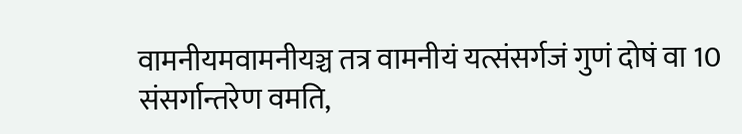वामनीयमवामनीयञ्च तत्र वामनीयं यत्संसर्गजं गुणं दोषं वा 10 संसर्गान्तरेण वमति,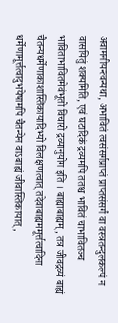अवामनीयन्त्वन्यथा, अभावितं त्वसंसर्गप्राप्तं प्राप्तसंसर्गं वा वस्त्रतन्दुलकल्पं न वासयितुं शक्यमिति, एवं घटादिकं द्रव्यमपि ततश्च भावितं चाभावितञ्च भाविताभावितमेवंभूतो विचारो द्रव्यानुयोग इति । बाह्याबाह्यम्, तत्र जीवद्रव्यं बाह्यं चैतन्यधर्मेणाकाशास्तिकायादिभ्यो विलक्षणत्वात् तदेवाबाह्यममूर्त्तत्वादिना धर्मेणामूर्त्तत्वादुभयेषामपि चैतन्येन वाऽबाह्यं जीवास्तिकायात्,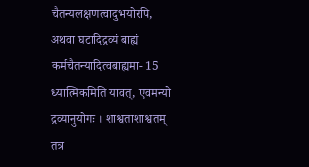चैतन्यलक्षणत्वादुभयोरपि, अथवा घटादिद्रव्यं बाह्यं कर्मचैतन्यादित्वबाह्यमा- 15 ध्यात्मिकमिति यावत्, एवमन्यो द्रव्यानुयोगः । शाश्वताशाश्वतम् तत्र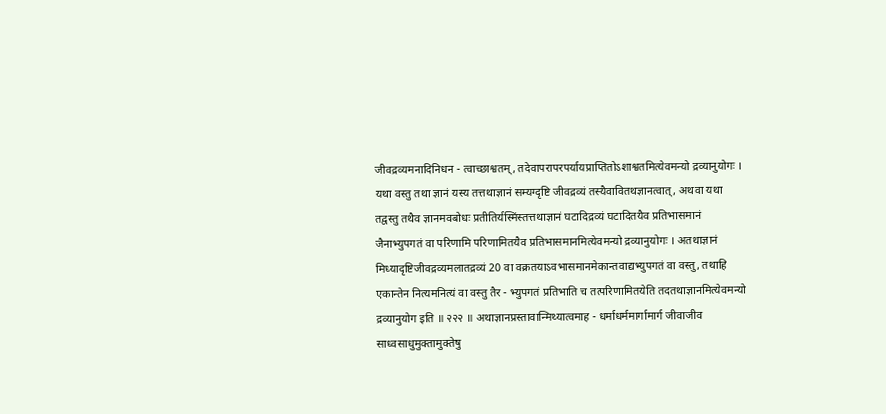जीवद्रव्यमनादिनिधन - त्वाच्छाश्वतम्, तदेवापरापरपर्यायप्राप्तितोऽशाश्वतमित्येवमन्यो द्रव्यानुयोगः । यथा वस्तु तथा ज्ञानं यस्य तत्तथाज्ञानं सम्यग्दृष्टि जीवद्रव्यं तस्यैवावितथज्ञानत्वात्, अथवा यथा तद्वस्तु तथैव ज्ञानमवबोधः प्रतीतिर्यस्मिंस्तत्तथाज्ञानं घटादिद्रव्यं घटादितयैव प्रतिभासमानं जैनाभ्युपगतं वा परिणामि परिणामितयैव प्रतिभासमानमित्येवमन्यो द्रव्यानुयोगः । अतथाज्ञानं मिध्यादृष्टिजीवद्रव्यमलातद्रव्यं 20 वा वक्रतयाऽवभासमानमेकान्तवाद्यभ्युपगतं वा वस्तु, तथाहि एकान्तेन नित्यमनित्यं वा वस्तु तैर - भ्युपगतं प्रतिभाति च तत्परिणामितयेति तदतथाज्ञानमित्येवमन्यो द्रव्यानुयोग इति ॥ २२२ ॥ अथाज्ञानप्रस्तावान्मिथ्यात्वमाह - धर्माधर्ममार्गामार्ग जीवाजीव साध्वसाधुमुक्तामुक्तेषु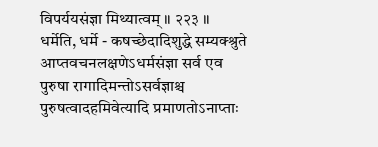विपर्ययसंज्ञा मिथ्यात्वम् ॥ २२३ ॥ धर्मेति, धर्मे - कषच्छेदादिशुद्धे सम्यक्श्रुते आप्तवचनलक्षणेऽधर्मसंज्ञा सर्व एव पुरुषा रागादिमन्तोऽसर्वज्ञाश्च पुरुषत्वादहमिवेत्यादि प्रमाणतोऽनाप्ताः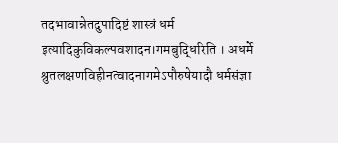तदभावान्नेतदुपादिष्टं शास्त्रं धर्म इत्यादिकुविकल्पवशादन।गमबुद्धिरिति । अधर्मे श्रुतलक्षणविहीनत्वादनागमेऽपौरुषेयादौ धर्मसंज्ञा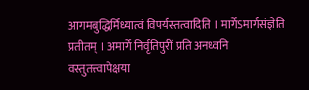आगमबुद्धिर्मिध्यात्वं विपर्यस्तत्वादिति । मार्गेऽमार्गसंज्ञेति प्रतीतम् । अमार्गे निर्वृतिपुरीं प्रति अनध्वनि वस्तुतत्त्वापेक्षया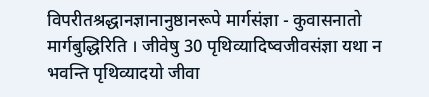विपरीतश्रद्धानज्ञानानुष्ठानरूपे मार्गसंज्ञा - कुवासनातो मार्गबुद्धिरिति । जीवेषु 30 पृथिव्यादिष्वजीवसंज्ञा यथा न भवन्ति पृथिव्यादयो जीवा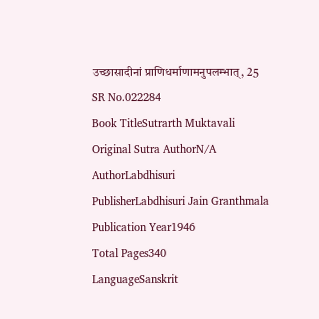उच्छासादीनां प्राणिधर्माणामनुपलम्भात्, 25
SR No.022284
Book TitleSutrarth Muktavali
Original Sutra AuthorN/A
AuthorLabdhisuri
PublisherLabdhisuri Jain Granthmala
Publication Year1946
Total Pages340
LanguageSanskrit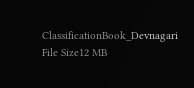ClassificationBook_Devnagari
File Size12 MB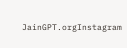JainGPT.orgInstagram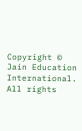Copyright © Jain Education International. All rights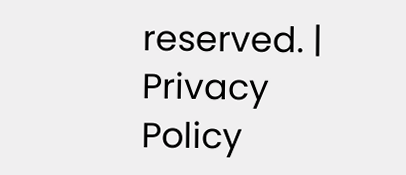reserved. | Privacy Policy